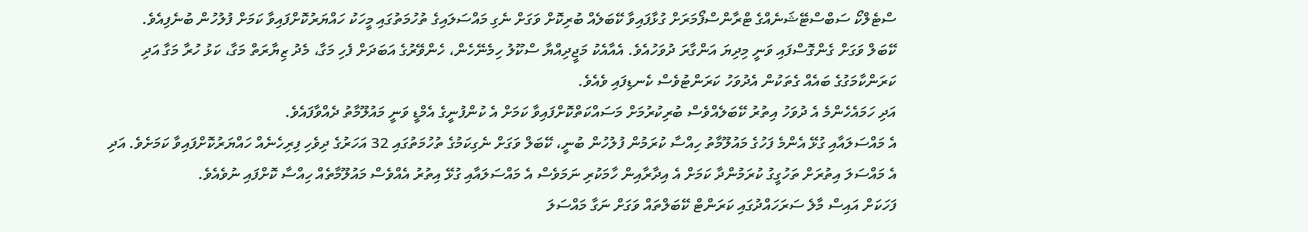ސްޓެލްކޯ ސަބްސްޓޭޝަނެއްގެ ޓްރާންސްފޯމަރަށް ގުޅާފައިވާ ކޭބަލެއް ބުރިކޮށް ވަގަށް ނެގި މައްސަލައިގެ ތުހުމަތުގައި މީހަކު ހައްޔަރުކޮށްފައިވާ ކަމަށް ފުލުހުން ބުނެފިއެވެ.
ކޭބަލް ވަގަށް ގެންގޮސްފައި ވަނީ މިދިޔަ އަންގާރަ ދުވަހުއެވެ. އެއާއެކު މަޖީދިއްޔާ ސްކޫލު ހިމެނޭހެން، ހެންވޭރުގެ އަބަދަށް ފެހި މަގާ، މެދު ޒިޔާރަތް މަގާ، ކަޅު ހުރާ މަގާ އަދި ކަރަންކާމަގުގެ ބައެއް ގެތަކުން އެދުވަހު ކަރަންޓުވެސް ކެނޑިފައި ވެއެވެ.
އަދި ހަމައެހެންމެ އެ ދުވަހު އިތުރު ކޭބަލެއްވެސް ބުރިކުރުމަށް މަސައްކަތްކޮށްފައިވާ ކަމަށް އެ ކުންފުނީގެ އެމްޑީ ވަނީ މައުލޫމާތު ދެއްވާފައެވެ.
އެ މައްސަލައާއި ގުޅޭ އެންމެ ފަހުގެ މައުލޫމާތު ހިއްސާ ކުރަމުން ފުލުހުން ބުނީ، ކޭބަލް ވަގަށް ނެގިކަމުގެ ތުހުމަތުގައި 32 އަހަރުގެ ދިވެހި ފިރިހެނެއް ހައްޔަރުކޮށްފައިވާ ކަމަށެވެ. އަދި އެ މައްސަލަ އިތުރަށް ތަހުގީގު ކުރަމުންދާ ކަމަށް އެ އިދާރާއިން ހާމަކުރި ނަމަވެސް އެ މައްސަލައާއި ގުޅޭ އިތުރު އެއްވެސް މައުލޫމާތެއް ހިއްސާ ކޮށްފައި ނުވެއެވެ.
ފަހަކަށް އައިސް މާލެ ސަރަހައްދުގައި ކަރަންޓް ކޭބަލްތައް ވަގަށް ނަގާ މައްސަލަ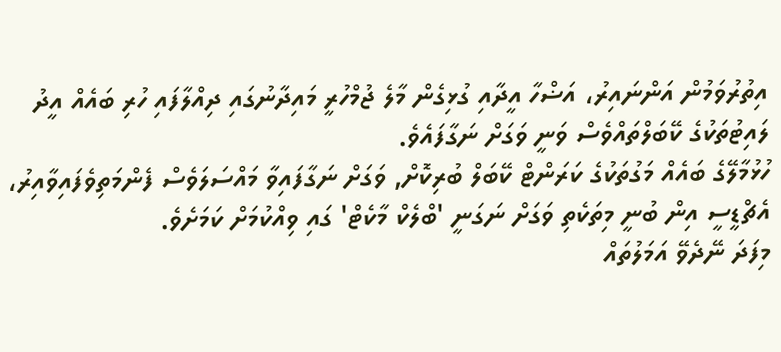އިތުރުވަމުން އަންނައިރު، އަޟްހާ އީދާއި ގުޅިގެން މާލެ ޖުމްހުރީ މައިދާނުގައި ދިއްލާފައި ހުރި ބައެއް އީދު ލައިޓުތަކުގެ ކޭބަލްތައްވެސް ވަނީ ވަގަށް ނަގާފައެވެ.
ހުޅުމާލޭގެ ބައެއް މަގުތަކުގެ ކަރަންޓް ކޭބަލް ބުރިކޮށް, ވަގަށް ނަގާފައިވާ މައްސަލަވެސް ފެންމަތިވެފައިވާއިރު، އެޗްޑީސީ އިން ބުނީ މިތަކެތި ވަގަށް ނަގަނީ 'ބްލެކް މާކެޓް' ގައި ވިއްކުމަށް ކަމަށެވެ.
މިފަދަ ނޭދެވޭ އަމަލުތައް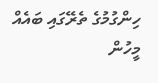ހިންގުމުގެ ތެރޭގައި ބައެއް މީހުން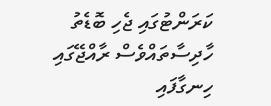ކަރަންޓުގައި ޖެހި ބޮޑެތު ހާދިސާތައްވެސް ރާއްޖޭގައި ހިނގާފައި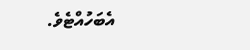އެބަހުއްޓެވެ.